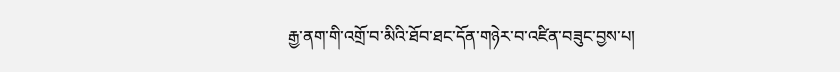རྒྱ་ནག་གི་འགྲོ་བ་མིའི་ཐོབ་ཐང་དོན་གཉེར་བ་འཛིན་བཟུང་བྱས་པ།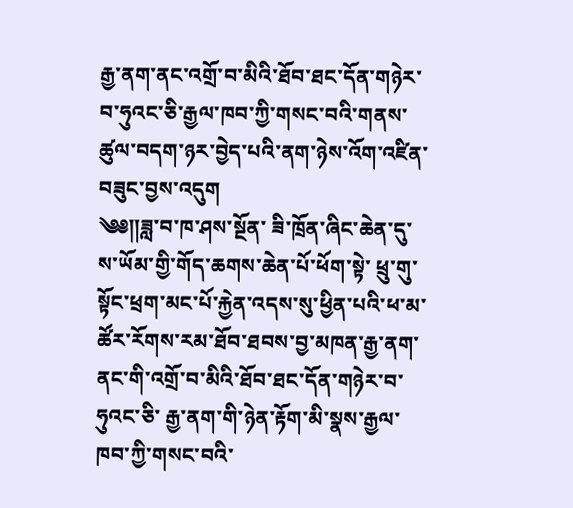རྒྱ་ནག་ནང་འགྲོ་བ་མིའི་ཐོབ་ཐང་དོན་གཉེར་བ་ཧུའང་ཅི་རྒྱལ་ཁབ་ཀྱི་གསང་བའི་གནས་ཚུལ་བདག་ཉར་བྱེད་པའི་ནག་ཉེས་འོག་འཛིན་བཟུང་བྱས་འདུག
༄༅༎ཟླ་བ་ཁ་ཤས་སྔོན་ ཟི་ཁྲོན་ཞིང་ཆེན་དུ་ས་ཡོམ་གྱི་གོད་ཆགས་ཆེན་པོ་ཕོག་སྟེ་ ཕྲུ་གུ་སྟོང་ཕྲག་མང་པོ་རྐྱེན་འདས་སུ་ཕྱིན་པའི་ཕ་མ་ཚོར་རོགས་རམ་ཐོབ་ཐབས་བྱ་མཁན་རྒྱ་ནག་ནང་གི་འགྲོ་བ་མིའི་ཐོབ་ཐང་དོན་གཉེར་བ་ ཧུའང་ཅི་ རྒྱ་ནག་གི་ཉེན་རྟོག་མི་སྣས་རྒྱལ་ཁབ་ཀྱི་གསང་བའི་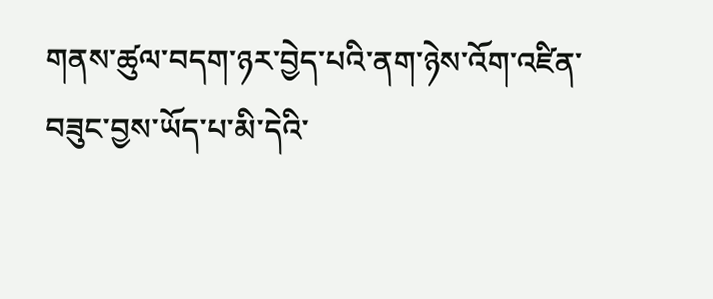གནས་ཚུལ་བདག་ཉར་བྱེད་པའི་ནག་ཉེས་འོག་འཛིན་བཟུང་བྱས་ཡོད་པ་མི་དེའི་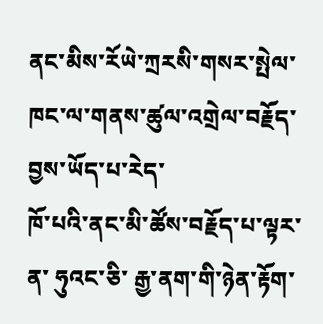ནང་མིས་རོཡེ་ཀྲརསི་གསར་སྤེལ་ཁང་ལ་གནས་ཚུལ་འགྲེལ་བརྗོད་བྱས་ཡོད་པ་རེད་
ཁོ་པའི་ནང་མི་ཚོས་བརྗོད་པ་ལྟར་ན་ ཧུའང་ཅི་ རྒྱ་ནག་གི་ཉེན་རྟོག་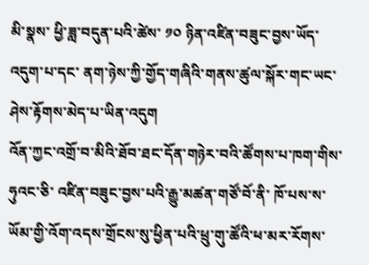མི་སྣས་ ཕྱི་ཟླ་བདུན་པའི་ཚེས་ ༡༠ ཉིན་འཛིན་བཟུང་བྱས་ཡོད་འདུག་པ་དང་ ནག་ཉེས་ཀྱི་གྱོད་གཞིའི་གནས་ཚུལ་སྐོར་གང་ཡང་ཤེས་རྟོགས་མེད་པ་ཡིན་འདུག
འོན་ཀྱང་འགྲོ་བ་མིའི་ཐོབ་ཐང་དོན་གཉེར་བའི་ཚོགས་པ་ཁག་གིས་ ཧུའང་ཅི་ འཛིན་བཟུང་བྱས་པའི་རྒྱུ་མཚན་གཙོ་བོ་ནི་ ཁོ་པས་ས་ཡོམ་གྱི་འོག་འདས་གྲོངས་སུ་ཕྱིན་པའི་ཕྲུ་གུ་ཚོའི་ཕ་མར་རོགས་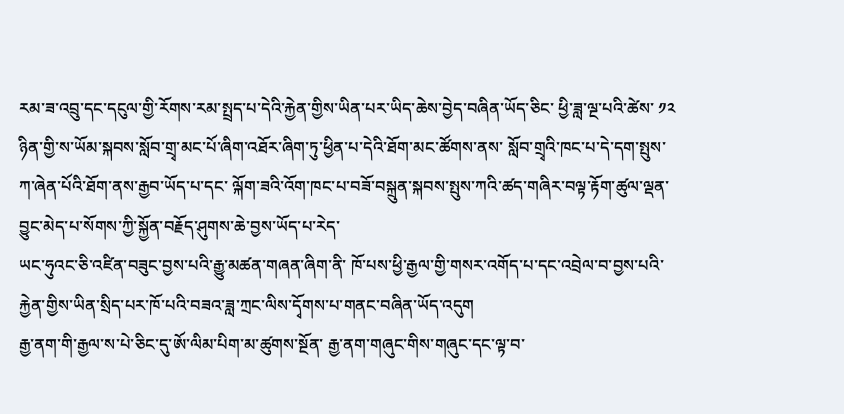རམ་ཟ་འབྲུ་དང་དངུལ་གྱི་རོགས་རམ་སྤྲད་པ་དེའི་རྐྱེན་གྱིས་ཡིན་པར་ཡིད་ཆེས་བྱེད་བཞིན་ཡོད་ཅིང་ ཕྱི་ཟླ་ལྔ་པའི་ཚེས་ ༡༢ ཉིན་གྱི་ས་ཡོམ་སྐབས་སློབ་གྲྭ་མང་པོ་ཞིག་འཐོར་ཞིག་ཏུ་ཕྱིན་པ་དེའི་ཐོག་མང་ཚོགས་ནས་ སློབ་གྲྭའི་ཁང་པ་དེ་དག་སྤུས་ཀ་ཞེན་པོའི་ཐོག་ནས་རྒྱབ་ཡོད་པ་དང་ ལྐོག་ཟའི་འོག་ཁང་པ་བཟོ་བསྐྲུན་སྐབས་སྤུས་ཀའི་ཚད་གཞིར་བལྟ་རྟོག་ཚུལ་ལྡན་བྱུང་མེད་པ་སོགས་ཀྱི་སྐྱོན་བརྗོད་ཤུགས་ཆེ་བྱས་ཡོད་པ་རེད་
ཡང་ཧུའང་ཅི་འཛིན་བཟུང་བྱས་པའི་རྒྱུ་མཚན་གཞན་ཞིག་ནི་ ཁོ་པས་ཕྱི་རྒྱལ་གྱི་གསར་འགོད་པ་དང་འབྲེལ་བ་བྱས་པའི་རྐྱེན་གྱིས་ཡིན་སྲིད་པར་ཁོ་པའི་བཟའ་ཟླ་ཀྲང་ལིས་དྭོགས་པ་གནང་བཞིན་ཡོད་འདུག
རྒྱ་ནག་གི་རྒྱལ་ས་པེ་ཅིང་དུ་ཨོ་ལིམ་པིག་མ་ཚུགས་སྔོན་ རྒྱ་ནག་གཞུང་གིས་གཞུང་དང་ལྟ་བ་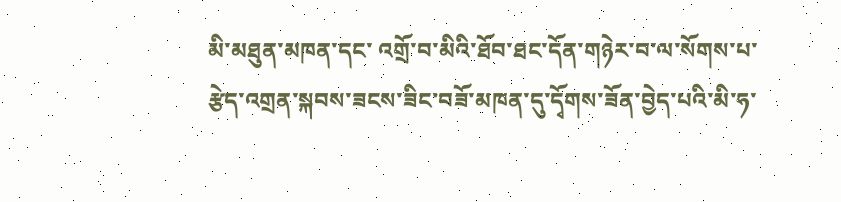མི་མཐུན་མཁན་དང་ འགྲོ་བ་མིའི་ཐོབ་ཐང་དོན་གཉེར་བ་ལ་སོགས་པ་ རྩེད་འགྲན་སྐབས་ཟངས་ཟིང་བཟོ་མཁན་དུ་དྭོགས་ཟོན་བྱེད་པའི་མི་ཧ་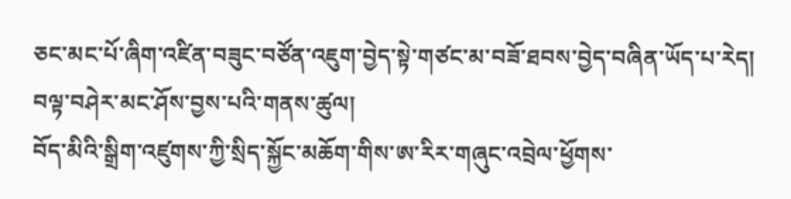ཅང་མང་པོ་ཞིག་འཛིན་བཟུང་བཙོན་འཇུག་བྱེད་སྟེ་གཙང་མ་བཟོ་ཐབས་བྱེད་བཞིན་ཡོད་པ་རེད།
བལྟ་བཤེར་མང་ཤོས་བྱས་པའི་གནས་ཚུལ།
བོད་མིའི་སྒྲིག་འཛུགས་ཀྱི་སྲིད་སྐྱོང་མཆོག་གིས་ཨ་རིར་གཞུང་འབྲེལ་ཕྱོགས་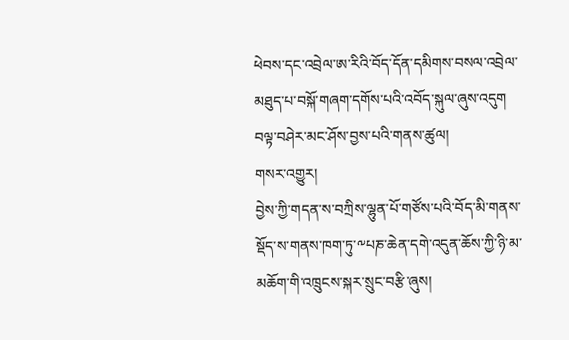ཕེབས་དང་འབྲེལ་ཨ་རིའི་བོད་དོན་དམིགས་བསལ་འབྲེལ་མཐུད་པ་བསྐོ་གཞག་དགོས་པའི་འབོད་སྐུལ་ཞུས་འདུག
བལྟ་བཤེར་མང་ཤོས་བྱས་པའི་གནས་ཚུལ།
གསར་འགྱུར།
བྱེས་ཀྱི་གདན་ས་བཀྲིས་ལྷུན་པོ་གཙོས་པའི་བོད་མི་གནས་སྡོད་ས་གནས་ཁག་ཏུ་༸པཎ་ཆེན་དགེ་འདུན་ཆོས་ཀྱི་ཉི་མ་མཆོག་གི་འཁྲུངས་སྐར་སྲུང་བརྩི་ཞུས།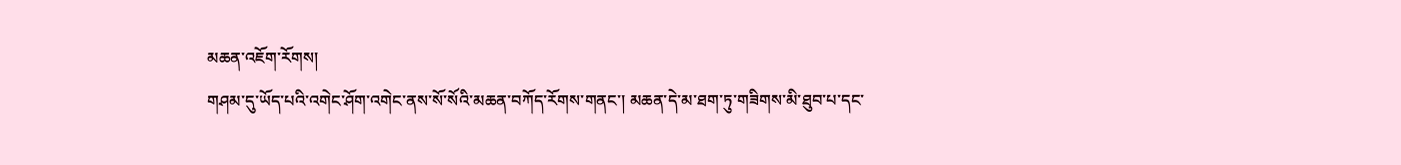མཆན་འཇོག་རོགས།
གཤམ་དུ་ཡོད་པའི་འགེང་ཤོག་འགེང་ནས་སོ་སོའི་མཆན་བཀོད་རོགས་གནང་། མཆན་དེ་མ་ཐག་ཏུ་གཟིགས་མི་ཐུབ་པ་དང་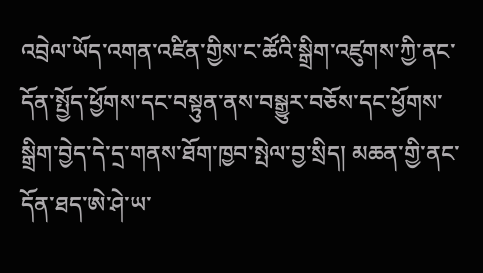འབྲེལ་ཡོད་འགན་འཛིན་གྱིས་ང་ཚོའི་སྒྲིག་འཛུགས་ཀྱི་ནང་དོན་སྤྱོད་ཕྱོགས་དང་བསྟུན་ནས་བསྒྱུར་བཅོས་དང་ཕྱོགས་སྒྲིག་བྱེད་དེ་དྲ་གནས་ཐོག་ཁྱབ་སྤེལ་བྱ་སྲིད། མཆན་གྱི་ནང་དོན་ཐད་ཨེ་ཤེ་ཡ་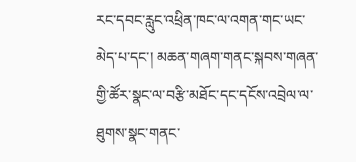རང་དབང་རླུང་འཕྲིན་ཁང་ལ་འགན་གང་ཡང་མེད་པ་དང་། མཆན་གཞག་གནང་སྐབས་གཞན་གྱི་ཚོར་སྣང་ལ་བརྩི་མཐོང་དང་དངོས་འབྲེལ་ལ་ཐུགས་སྣང་གནང་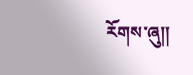རོགས་ཞུ༎